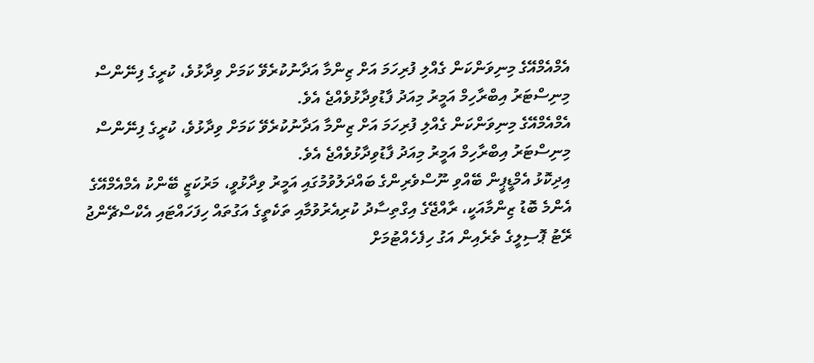އެމްއެމްއޭގެ މިނިވަންކަން ގެއްލި ފުރިހަމަ އަށް ޒިންމާ އަދާނުކުރެވޭ ކަމަށް ވިދާޅުވެ، ކުރީގެ ފިނޭންސް މިނިސްޓަރު އިބްރާހިމް އަމީރު މިއަދު ފާޑުވިދާޅުވެއްޖެ އެވެ.
އެމްއެމްއޭގެ މިނިވަންކަން ގެއްލި ފުރިހަމަ އަށް ޒިންމާ އަދާނުކުރެވޭ ކަމަށް ވިދާޅުވެ، ކުރީގެ ފިނޭންސް މިނިސްޓަރު އިބްރާހިމް އަމީރު މިއަދު ފާޑުވިދާޅުވެއްޖެ އެވެ.
އިދިކޮޅު އެމްޑީޕީން ބޭއްވި ނޫސްވެރިންގެ ބައްދަލުވުމުގައި އަމީރު ވިދާޅުވީ، މަރުކަޒީ ބޭންކު އެމްއެމްއޭގެ އެންމެ ބޮޑު ޒިންމާއަކީ، ރާއްޖޭގެ އިގްތިސާދު ކުރިއެރުވުމާއި ތަކެތީގެ އަގުތައް ހިފަހައްޓައި އެކްސްޗޭންޖު ރޭޓު ޕޮސިލީގެ ތެރެއިން އަގު ހިފެހެއްޓުމަށް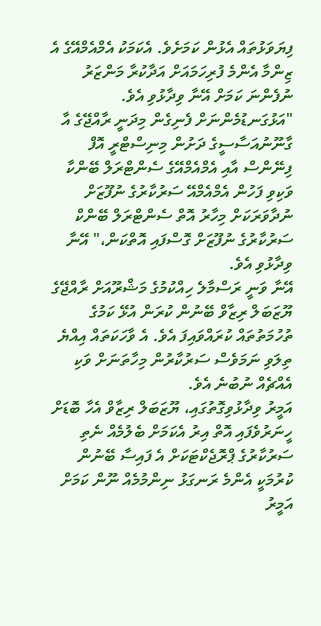ފިޔަވަޅުތައް އެޅުން ކަމަށެވެ. އެކަމަކު އެމްއެމްއޭގެ އެ ޒިންމާ އެންމެ ފުރިހަމައަށް އަދާކުރާ މަންޒަރު ނުފެންނަ ކަމަށް އޭނާ ވިދާޅުވި އެވެ.
"އަޅުގަނޑުމެންނަށް ފެނިގެން މިދަނީ ރާއްޖޭގެ އާ ގާނޫނުއަސާސީގެ ދަށުން މިނިސްޓްރީ އޮފް ފިނޭންސް އާއި އެމްއެމްއޭގެ ސެންޓްރަލް ބޭންކާ ވަކިވި ފަހުން އެމްއެމްއޭ ސަރުކާރުގެ ނުފޫޒަށް ނުދާވަރަކަށް މިހާރު އޮތް ސެންޓްރަލް ބޭންކް ސަރުކާރުގެ ނުފޫޒަށް ގޮސްފައި އޮތްކަން،" އޭނާ ވިދާޅުވި އެވެ.
އޭނާ ވަނީ ރަސްމާލެ ހިއްކުމުގެ މަޝްރޫއަށް ރާއްޖޭގެ ޔޫޒަބަލް ރިޒާވް ބޭނުން ކުރަން އުޅޭ ކަމުގެ ތުހުމަތުތައް ކުރައްވައިފަ އެވެ. އެ ވާހަކަތައް އިއްޔެ ތިލަވި ނަމަވެސް ސަރުކާރުން މިހާތަނަށް ވަކި އެއްޗެއް ނުބުނެ އެވެ.
އަމީރު ވިދާޅުވިގޮތުގައި، ޔޫޒަބަލް ރިޒާވް އެހާ ބޮޑަށް ހީނަރުވެފައި އޮތް އިރު އެކަމަށް ބެލުމެއް ނެތި ސަރުކާރުގެ ޕްރޮޖެކްޓަކަށް އެ ފައިސާ ބޭނުން ކުރުމަކީ އެންމެ ރަނގަޅު ނިންމުމެއް ނޫން ކަމަށް އަމީރު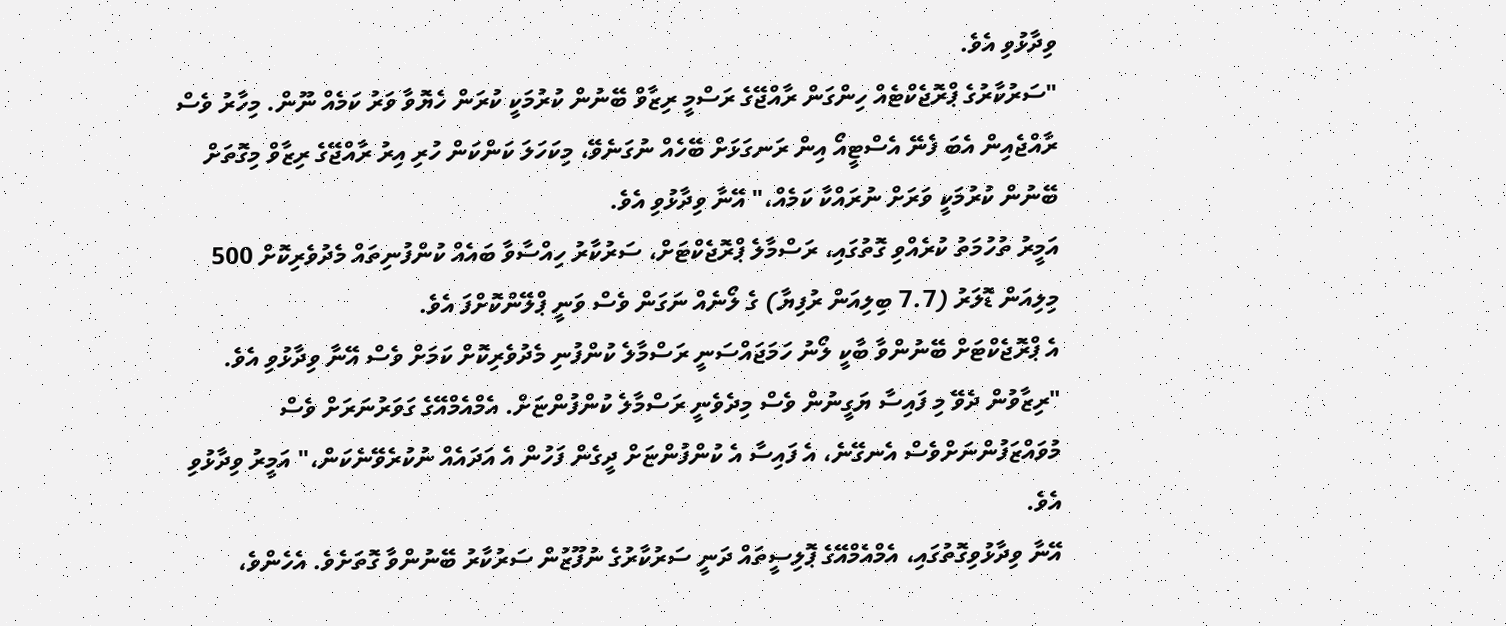ވިދާޅުވި އެވެ.
"ސަރުކާރުގެ ޕްރޮޖެކްޓެއް ހިންގަން ރާއްޖޭގެ ރަސްމީ ރިޒާވް ބޭނުން ކުރުމަކީ ކުރަން ހެޔޮވާ ވަރު ކަމެއް ނޫން. މިހާރު ވެސް ރާއްޖެއިން އެބަ ފެނޭ އެސްޓީއޯ އިން ރަނގަޅަށް ބޭހެއް ނުގަނެވޭ، މިކަހަލަ ކަންކަން ހުރި އިރު ރާއްޖޭގެ ރިޒާވް މިގޮތަށް ބޭނުން ކުރުމަކީ ވަރަށް ނުރައްކާ ކަމެއް،" އޭނާ ވިދާޅުވި އެވެ.
އަމީރު ތުހުމަތު ކުރެއްވި ގޮތުގައި، ރަސްމާލެ ޕްރޮޖެކްޓަށް، ސަރުކާރު ހިއްސާވާ ބައެއް ކުންފުނިތައް މެދުވެރިކޮށް 500 މިލިއަން ޑޮލަރު (7.7 ބިލިއަން ރުފިޔާ) ގެ ލޯނެއް ނަގަން ވެސް ވަނީ ޕްލޭންކޮށްފަ އެވެ.
އެ ޕްރޮޖެކްޓަށް ބޭނުންވާ ބާކީ ލޯނު ހަމަޖައްސަނީ ރަސްމާލެ ކުންފުނި މެދުވެރިކޮށް ކަމަށް ވެސް އޭނާ ވިދާޅުވި އެވެ.
"ރިޒާވުން ދެވޭ މި ފައިސާ ޔަގީނުން ވެސް މިދެވެނީ ރަސްމާލެ ކުންފުންޏަށް. އެމްއެމްއޭގެ ގަވަރުނަރަށް ވެސް މުވައްޒަފުންނަށްވެސް އެނގޭނެ، އެ ފައިސާ އެ ކުންފުންޏަށް ދީގެން ފަހުން އެ އަދައެއް ނުކުރެވޭނެކަން،" އަމީރު ވިދާޅުވި އެވެ.
އޭނާ ވިދާޅުވިގޮތުގައި، އެމްއެމްއޭގެ ޕޮލިސީތައް ދަނީ ސަރުކާރުގެ ނުފޫޒުން ސަރުކާރު ބޭނުންވާ ގޮތަށެވެ. އެހެންވެ،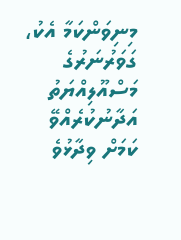މިނިވަންކަމާ އެކު، ގަވަރުނަރުގެ މަސްއޫލިއްޔަތު އަދާނުކުރެއްވޭ ކަމަށް ވިދާޅުވެ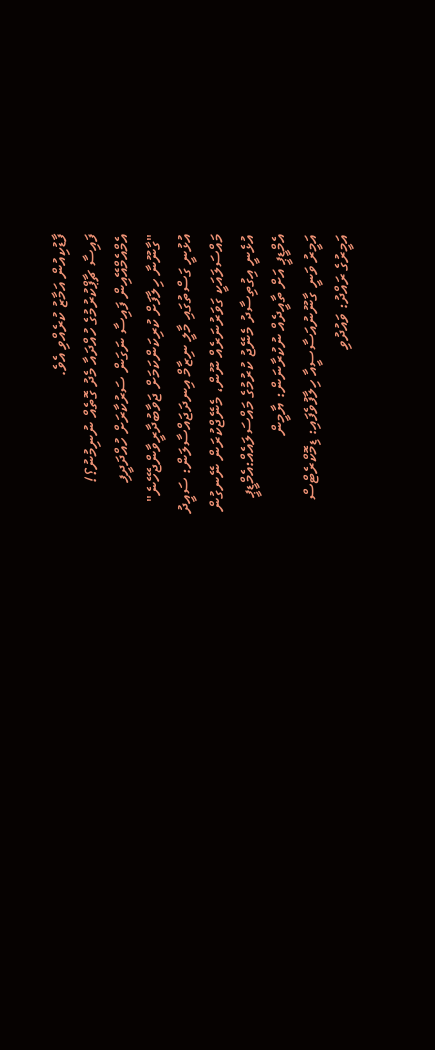ފާޑުކިއުން އަމާޒު ކުރެއްވި އެވެ.
ފައިސާ ޗާޕްކުރުމުގެ ހުއްދައާ މެދު ގޮތެއް ނުނިމުނު؟!
އެމްއެމްއޭއިން ފައިސާ ނަގަން ސަރުކާރަށް ހުއްދަދީފި
"ގާނޫނާ ހިލާފަށް ކުރިކަންކަމަށް ޖަވާބުދާރީވާންޖެހޭނެ"
އުޅުނީ ގަސްތުގައި މާލީ ނިޒާމް އިނދަޖައްސާލަން: ސައީދު
މައްސަލައަކީ ގަވަރުނަރެއް ނޫން، މެނޭޖްކުރަން ނޭނގުން
އުޅެނީ އިގުތިސާދު މެނޭޖު ކުރުމުގެ މައްސަލައެއް:އެމްޑީޕީ
އެމްޑީޕީ އަށް ތާއީދެއް ނުކުރާނަން: ޔާމީން
އަމީރު ވަނީ ގާނޫނުއަސާސީއާ ހިލާފުވެފައި: ޑިމޮކްރެޓްސް
އަމީރުގެ ރައްދު: ވައުދުވި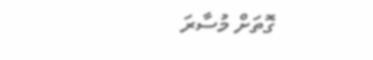ގޮތަށް މުސާރަ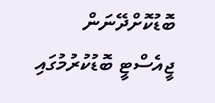ބޮޑުކޮށްދޭނަން
ޖީއެސްޓީ ބޮޑުކުރުމުގައި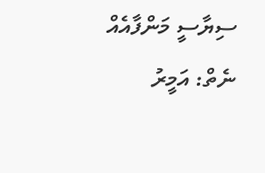ސިޔާސީ މަންފާއެއް ނެތް: އަމީރު